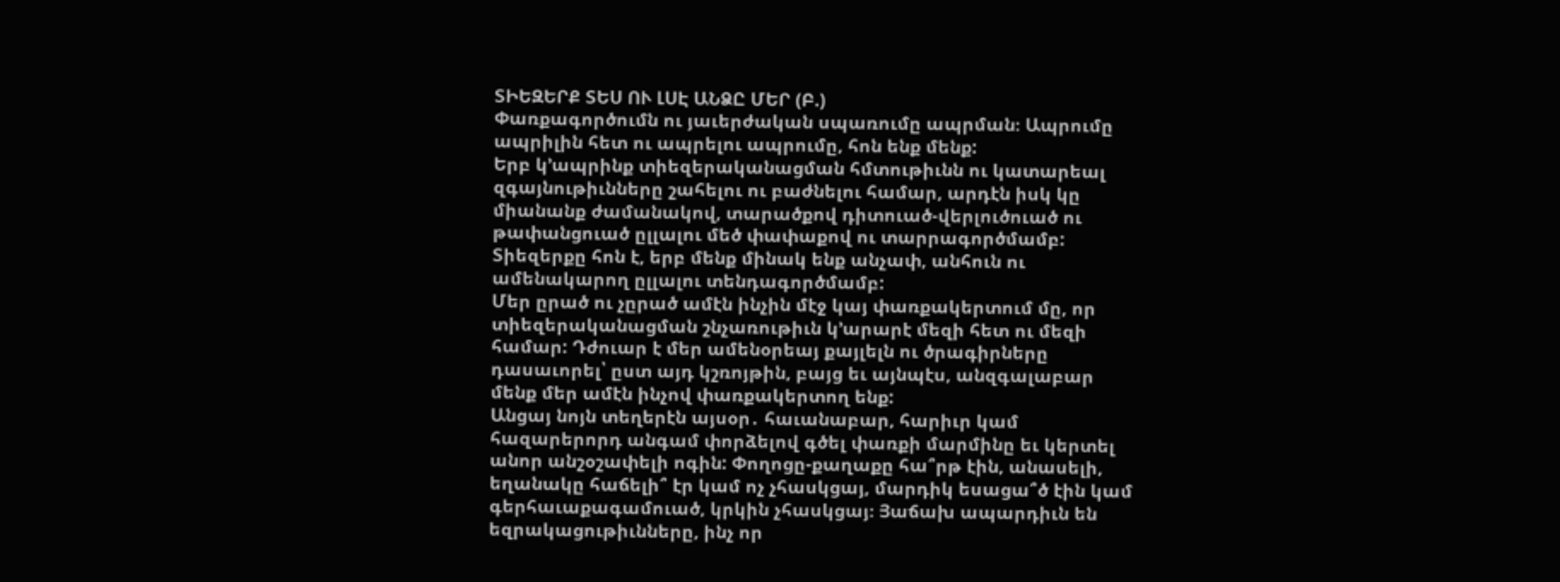ՏԻԵԶԵՐՔ ՏԵՍ ՈՒ ԼՍԷ ԱՆՁԸ ՄԵՐ (Բ.)
Փառքագործումն ու յաւերժական սպառումը ապրման։ Ապրումը ապրիլին հետ ու ապրելու ապրումը, հոն ենք մենք:
Երբ կ՚ապրինք տիեզերականացման հմտութիւնն ու կատարեալ զգայնութիւնները շահելու ու բաժնելու համար, արդէն իսկ կը միանանք ժամանակով, տարածքով դիտուած-վերլուծուած ու թափանցուած ըլլալու մեծ փափաքով ու տարրագործմամբ: Տիեզերքը հոն է, երբ մենք մինակ ենք անչափ, անհուն ու ամենակարող ըլլալու տենդագործմամբ:
Մեր ըրած ու չըրած ամէն ինչին մէջ կայ փառքակերտում մը, որ տիեզերականացման շնչառութիւն կ՚արարէ մեզի հետ ու մեզի համար: Դժուար է մեր ամենօրեայ քայլելն ու ծրագիրները դասաւորել՝ ըստ այդ կշռոյթին, բայց եւ այնպէս, անզգալաբար մենք մեր ամէն ինչով փառքակերտող ենք:
Անցայ նոյն տեղերէն այսօր․ հաւանաբար, հարիւր կամ հազարերորդ անգամ փորձելով գծել փառքի մարմինը եւ կերտել անոր անշօշափելի ոգին: Փողոցը-քաղաքը հա՞րթ էին, անասելի, եղանակը հաճելի՞ էր կամ ոչ չհասկցայ, մարդիկ եսացա՞ծ էին կամ գերհաւաքագամուած, կրկին չհասկցայ։ Յաճախ ապարդիւն են եզրակացութիւնները, ինչ որ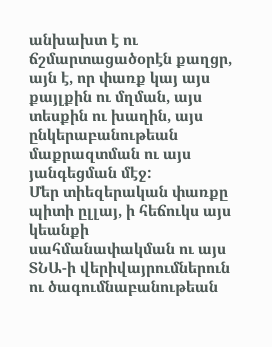անխախտ է ու ճշմարտացածօրէն քաղցր, այն է, որ փառք կայ այս քայլքին ու մղման, այս տեսքին ու խաղին, այս ընկերաբանութեան մաքրազտման ու այս յանգեցման մէջ:
Մեր տիեզերական փառքը պիտի ըլլայ, ի հեճուկս այս կեանքի սահմանափակման ու այս ՏՆԱ-ի վերիվայրումներուն ու ծագումնաբանութեան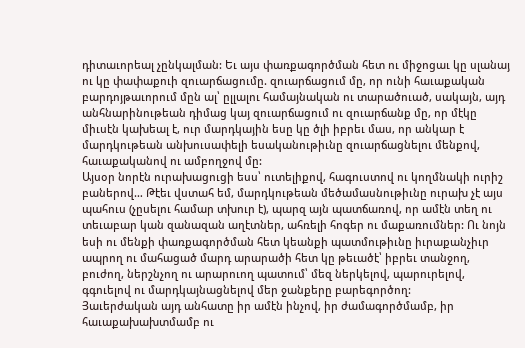դիտաւորեալ չընկալման: Եւ այս փառքագործման հետ ու միջոցաւ կը սլանայ ու կը փափաքուի զուարճացումը. զուարճացում մը, որ ունի հաւաքական բարդոյթաւորում մըն ալ՝ ըլլալու համայնական ու տարածուած, սակայն, այդ անհնարինութեան դիմաց կայ զուարճացում ու զուարճանք մը, որ մէկը միւսէն կախեալ է, ուր մարդկային եսը կը ծլի իբրեւ մաս, որ անկար է մարդկութեան անխուսափելի եսականութիւնը զուարճացնելու մենքով, հաւաքականով ու ամբողջով մը:
Այսօր նորէն ուրախացուցի եսս՝ ուտելիքով, հագուստով ու կողմնակի ուրիշ բաներով… Թէեւ վստահ եմ, մարդկութեան մեծամասնութիւնը ուրախ չէ այս պահուս (չըսելու համար տխուր է), պարզ այն պատճառով, որ ամէն տեղ ու տեւաբար կան զանազան աղէտներ, ահռելի հոգեր ու մաքառումներ: Ու նոյն եսի ու մենքի փառքագործման հետ կեանքի պատմութիւնը իւրաքանչիւր ապրող ու մահացած մարդ արարածի հետ կը թեւածէ՝ իբրեւ տանջող, բուժող, ներշնչող ու արարուող պատում՝ մեզ ներկելով, պարուրելով, գգուելով ու մարդկայնացնելով մեր ջանքերը բարեգործող:
Յաւերժական այդ անհատը իր ամէն ինչով, իր ժամագործմամբ, իր հաւաքախախտմամբ ու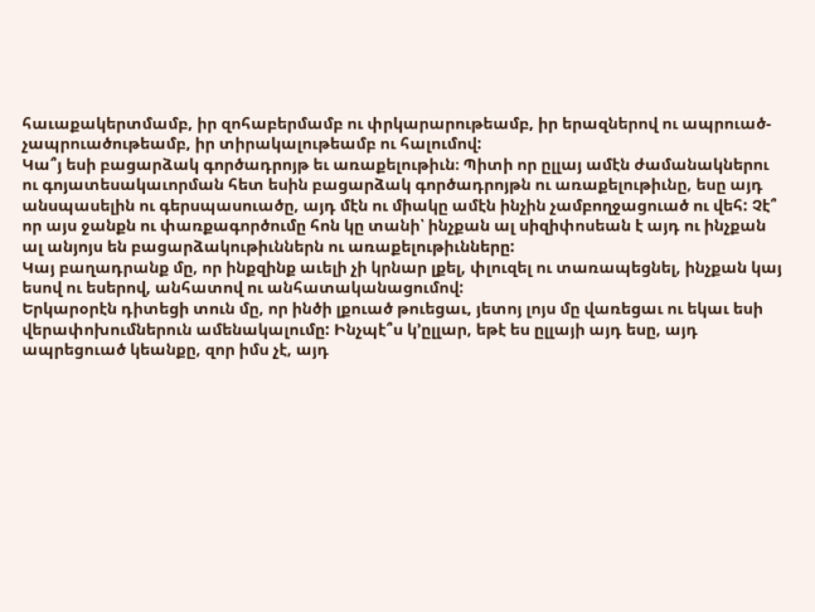հաւաքակերտմամբ, իր զոհաբերմամբ ու փրկարարութեամբ, իր երազներով ու ապրուած-չապրուածութեամբ, իր տիրակալութեամբ ու հալումով:
Կա՞յ եսի բացարձակ գործադրոյթ եւ առաքելութիւն։ Պիտի որ ըլլայ ամէն ժամանակներու ու գոյատեսակաւորման հետ եսին բացարձակ գործադրոյթն ու առաքելութիւնը, եսը այդ անսպասելին ու գերսպասուածը, այդ մէն ու միակը ամէն ինչին չամբողջացուած ու վեհ: Չէ՞ որ այս ջանքն ու փառքագործումը հոն կը տանի՝ ինչքան ալ սիզիփոսեան է այդ ու ինչքան ալ անյոյս են բացարձակութիւններն ու առաքելութիւնները:
Կայ բաղադրանք մը, որ ինքզինք աւելի չի կրնար լքել, փլուզել ու տառապեցնել, ինչքան կայ եսով ու եսերով, անհատով ու անհատականացումով:
Երկարօրէն դիտեցի տուն մը, որ ինծի լքուած թուեցաւ, յետոյ լոյս մը վառեցաւ ու եկաւ եսի վերափոխումներուն ամենակալումը: Ինչպէ՞ս կ՚ըլլար, եթէ ես ըլլայի այդ եսը, այդ ապրեցուած կեանքը, զոր իմս չէ, այդ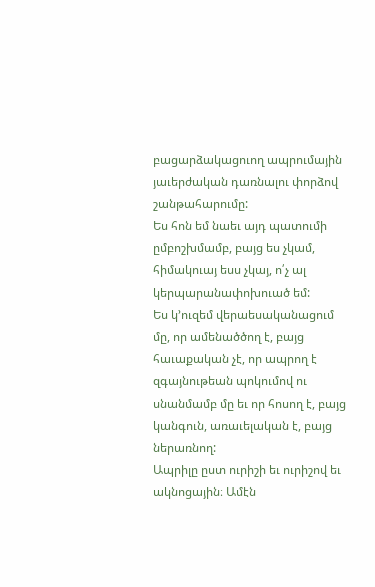բացարձակացուող ապրումային յաւերժական դառնալու փորձով շանթահարումը:
Ես հոն եմ նաեւ այդ պատումի ըմբոշխմամբ, բայց ես չկամ, հիմակուայ եսս չկայ, ո՛չ ալ կերպարանափոխուած եմ:
Ես կ՚ուզեմ վերաեսականացում մը, որ ամենածծող է, բայց հաւաքական չէ, որ ապրող է զգայնութեան պոկումով ու սնանմամբ մը եւ որ հոսող է, բայց կանգուն, առաւելական է, բայց ներառնող:
Ապրիլը ըստ ուրիշի եւ ուրիշով եւ ակնոցային։ Ամէն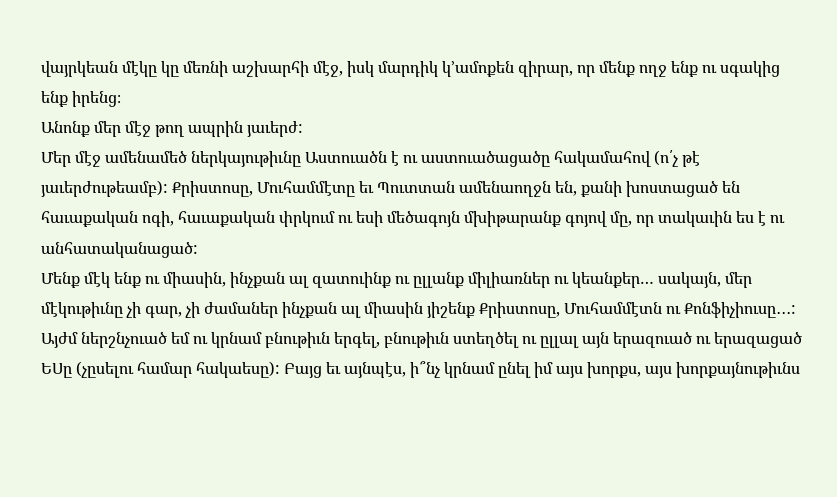վայրկեան մէկը կը մեռնի աշխարհի մէջ, իսկ մարդիկ կ՚ամոքեն զիրար, որ մենք ողջ ենք ու սգակից ենք իրենց։
Անոնք մեր մէջ թող ապրին յաւերժ:
Մեր մէջ ամենամեծ ներկայութիւնը Աստուածն է ու աստուածացածը հակամահով (ո՛չ թէ յաւերժութեամբ): Քրիստոսը, Մուհամմէտը եւ Պուտտան ամենաողջն են, քանի խոստացած են հաւաքական ոգի, հաւաքական փրկում ու եսի մեծագոյն մխիթարանք գոյով մը, որ տակաւին ես է ու անհատականացած:
Մենք մէկ ենք ու միասին, ինչքան ալ զատուինք ու ըլլանք միլիառներ ու կեանքեր… սակայն, մեր մէկութիւնը չի գար, չի ժամաներ ինչքան ալ միասին յիշենք Քրիստոսը, Մուհամմէտն ու Քոնֆիչիուսը․․․:
Այժմ ներշնչուած եմ ու կրնամ բնութիւն երգել, բնութիւն ստեղծել ու ըլլալ այն երազուած ու երազացած ԵՍը (չըսելու համար հակաեսը): Բայց եւ այնպէս, ի՞նչ կրնամ ընել իմ այս խորքս, այս խորքայնութիւնս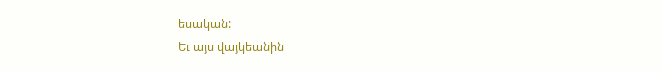եսական:
Եւ այս վայկեանին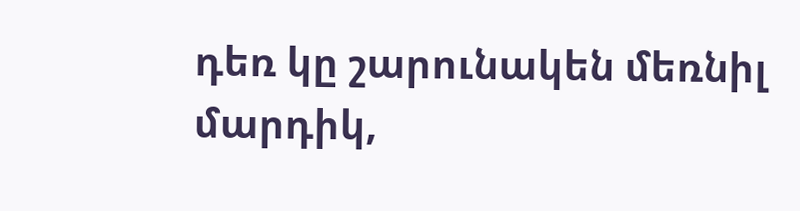դեռ կը շարունակեն մեռնիլ մարդիկ,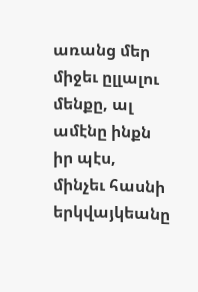առանց մեր միջեւ ըլլալու մենքը, ալ ամէնը ինքն իր պէս, մինչեւ հասնի երկվայկեանը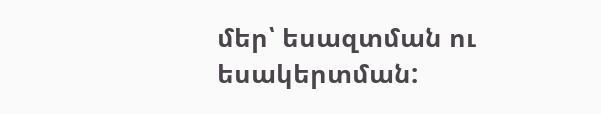մեր՝ եսազտման ու եսակերտման: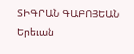ՏԻԳՐԱՆ ԳԱԲՈՅԵԱՆ
Երեւան